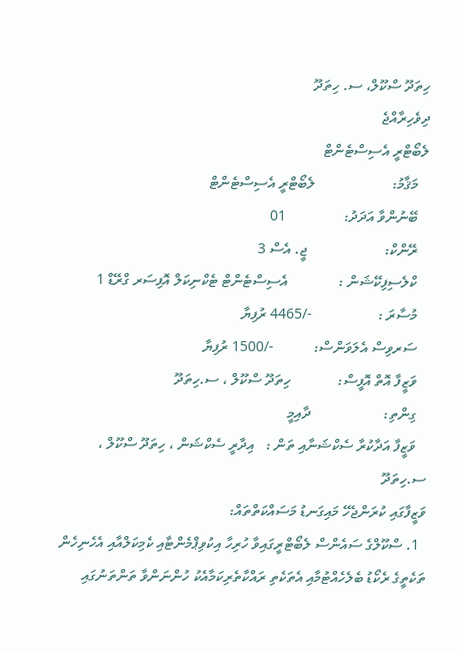ހިތަދޫ ސްކޫލް، ސ. ހިތަދޫ
ދިވެހިރާއްޖެ
ލެބޯޓްރީ އެސިސްޓެންޓް
   މަޤާމު:                     ލެބޯޓްރީ އެސިސްޓެންޓް
   ބޭނުންވާ އަދަދު:                01
   ރޭންކް:                     ޖީ. އެސް 3
   ކްލެސިފިކޭޝަން :              އެސިސްޓެންޓް ޓެކްނިކަލް އޮފިސަރ ގްރޭޑް 1
   މުސާރަ :                  -/4465 ރުފިޔާ
   ސަރވިސް އެލަވަންސް:           -/1500 ރުފިޔާ
   ވަޒީފާ އޮތް އޮފީސް:             ހިތަދޫ ސްކޫލް ، ސ.ހިތަދޫ
   ގިންތި:                    ދާއިމީ
   ވަޒީފާ އަދާކުރާ ސެކްޝަނާއި ތަން :   އިދާރީ ސެކްޝަން ، ހިތަދޫ ސްކޫލް ، ސ.ހިތަދޫ
ވަޒީފާގައި ކުރަންޖެހޭ މައިގަނޑު މަސައްކަތްތައް:
  1. ސްކޫލްގެ ސައެންސް ލެބޯޓްރީގައިވާ ހުރިހާ އިކުވިޕްމެންޓާއި ކެމިކަލްއާއި އެހެނިހެން ތަކެތީގެ ރެކޯޑު ބެލެހެއްޓުމާއި އެތަކެތި ރައްކާތެރިކަމާއެކު ހުންނަންވާ ތަންތަނުގައި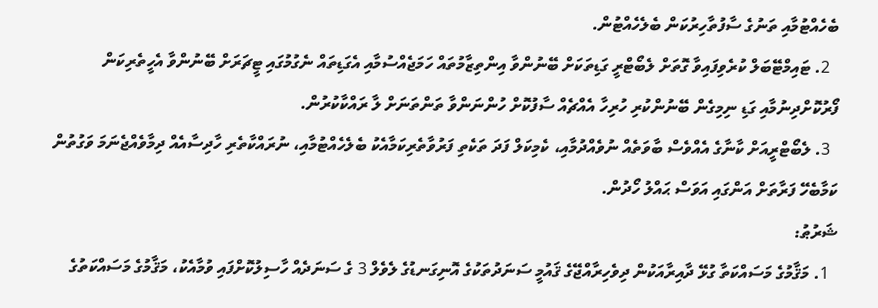ބެހެއްޓުމާއި ތަނުގެ ސާފުތާހިރުކަން ބެލެހެއްޓުން.
  2. ޓައިމްޓޭބަލް ކުރެވިފައިވާ ގޮތަށް ލެބޯޓްރީ ގަޑިތަކަށް ބޭނުންވާ އިންތިޒާމުތައް ހަމަޖެއްސުމާއި އެގަޑިތައް ނެގުމުގައި ޓީޗަރަށް ބޭނުންވާ އެހީތެރިކަން ފޯރުކޮށްދިނުމާއި ގަޑި ނިމިގެން ބޭނުންކުރި ހުރިހާ އެއްޗެއް ސާފުކޮށް ހުންނަންވާ ތަންތަނަށް ލާ ރައްކާކުރުން.
  3. ލެބޯޓްރީއަށް ކާނާގެ އެއްވެސް ބާވަތެއް ނުވެއްދުމާއި، ކެމިކަލް ފަދަ ތަކެތި ފަރުވާތެރިކަމާއެކު ބެލެހެއްޓުމާއި، ނުރައްކާތެރި ހާދިސާއެއް ދިމާވެއްޖެނަމަ ވަގުތުން ކަމާބެހޭ ފަރާތަށް އަންގައި އަވަސް ޙައްލު ހޯދުން.
ޝަރުޠު:
  1. މަޤާމުގެ މަސައްކަތާ ގުޅޭ ދާއިރާއަކުން ދިވެހިރާއްޖޭގެ ޤައުމީ ސަނަދުތަކުގެ އޮނިގަނޑުގެ ލެވެލް 3 ގެ ސަނަދެއް ހާސިލުކޮށްފައި ވުމާއެކު، މަޤާމުގެ މަސައްކަތުގެ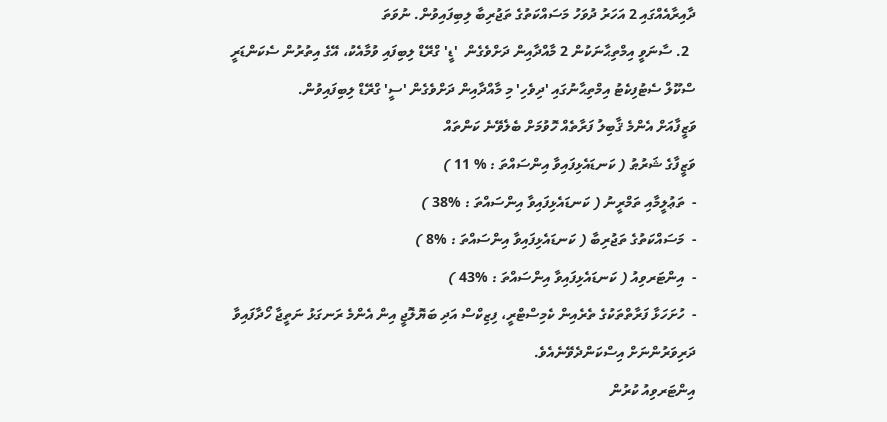ދާއިރާއެއްގައި 2 އަހަރު ދުވަހު މަސައްކަތުގެ ތަޖުރިބާ ލިބިފައިވުން. ނުވަތަ
  2. ސާނަވީ އިމްތިޙާނަކުން 2 މާއްދާއިން ދަށްވެގެން  'ޑީ' ގްރޭޑް ލިބިފައި ވުމާއެކު، އޭގެ އިތުރުން ސެކަންޑަރީ ސްކޫލް ސެޓުފިކެޓު އިމްތިޙާނުގައި 'ދިވެހި' މި މާއްދާއިން ދަށްވެގެން 'ސީ' ގްރޭޑް ލިބިފައިވުން.
ވަޒީފާއަށް އެންމެ ޤާބިލު ފަރާތެއް ހޮވުމަށް ބެލެވޭނެ ކަންތައް
ވަޒީފާގެ ޝަރުޠު ( ކަނޑައެޅިފައިވާ އިންސައްތަ : % 11 )
-  ތަޢުލީމާއި ތަމްރީނު ( ކަނޑައެޅިފައިވާ އިންސައްތަ : %38 )
-  މަސައްކަތުގެ ތަޖުރިބާ ( ކަނޑައެޅިފައިވާ އިންސައްތަ : %8 )
-  އިންޓަރވިއު ( ކަނޑައެޅިފައިވާ އިންސައްތަ : %43 )
-  ހުށަހަޅާ ފަރާތްތަކުގެ ތެރެއިން ކެމިސްޓްރީ، ފިޒިކްސް އަދި ބަޔޮލޮޖީ އިން އެންމެ ރަނގަޅު ނަތީޖާ ހޯދާފައިވާ ދަރިވަރުންނަށް އިސްކަންދެވޭނެއެވެ.
އިންޓަރވިއު ކުރުން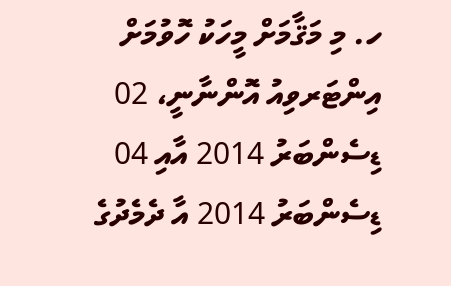ހ. މި މަޤާމަށް މީހަކު ހޮވުމަށް އިންޓަރވިއު އޮންނާނީ، 02 ޑިސެންބަރު 2014 އާއި 04 ޑިސެންބަރު 2014 އާ ދެމެދުގެ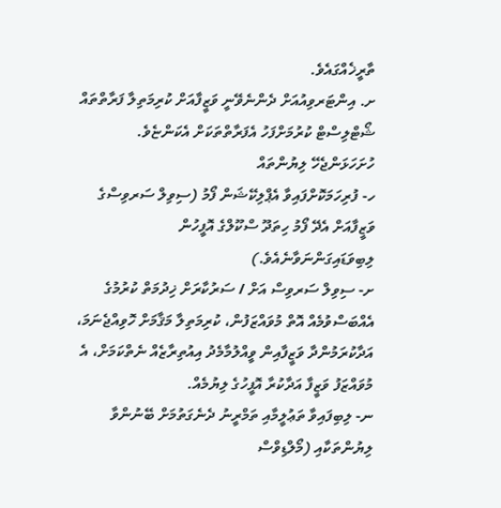ތާރީޚެއްގައެވެ.
ށ. އިންޓަރވިއުއަށް ދެންނެވޭނީ ވަޒީފާއަށް ކުރިމަތިލާ ފަރާތްތައް ޝޯޓްލިސްޓް ކުރުމަށްފަހު އެފަރާތްތަކަށް އެކަންޏެވެ.
ހުށަހަޅަންޖެހޭ ލިޔުންތައް
ހ- ފުރިހަމަކޮށްފައިވާ އެޕްލިކޭޝަން ފޯމު (ސިވިލް ސަރވިސްގެ ވަޒީފާއަށް އެދޭ ފޯމު ހިތަދޫ ސްކޫލްގެ އޮފީހުން ލިބިވަޑައިގަންނަވާނެއެވެ.)
ށ- ސިވިލް ސަރވިސް އަށް / ސަރުކާރަށް ޚިދުމަތް ކުރުމުގެ އެއްބަސްވުމެއް އޮތް މުވައްޒަފުން، ކުރިމަތިލާ މަޤާމަށް ހޮވިއްޖެނަމަ، އަދާކުރަމުންދާ ވަޒީފާއިން ވީއްލުމާމެދު އިއުތިރާޒެއް ނެތްކަމަށް، އެ މުވައްޒަފު ވަޒީފާ އަދާކުރާ އޮފީހުގެ ލިޔުމެއް.
ނ- ލިބިފައިވާ ތަޢުލީމާއި ތަމްރީނު ދެނެގަތުމަށް ބޭނުންވާ ލިޔުންތަކާއި (މޯލްޑިވްސް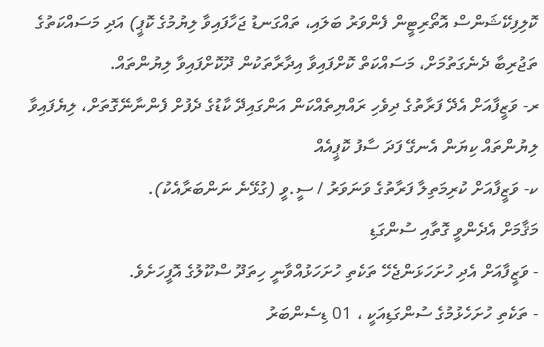ކޮލިފިކޭޝަންސް އޮތޯރިޓީން ފެންވަރު ބަލައި، ތައްގަނޑު ޖަހާފައިވާ ލިޔުމުގެ ކޮޕީ) އަދި މަސައްކަތުގެ ތަޖުރިބާ ދެނެގަތުމަށް، މަސައްކަތް ކޮށްފައިވާ އިދާރާތަކުން ދޫކޮށްފައިވާ ލިޔުންތައް.
ރ- ވަޒީފާއަށް އެދޭ ފަރާތުގެ ދިވެހި ރައްޔިތެއްކަން އަންގައިދޭ ކާޑުގެ ދެފުށް ފެންނާނޭގޮތަށް، ލިޔެފައިވާ ލިޔުންތައް ކިޔަން އެނގޭ ފަދަ ސާފު ކޮޕީއެއް
ކ- ވަޒީފާއަށް ކުރިމަތިލާ ފަރާތުގެ ވަނަވަރު / ސީ.ވީ (ގުޅޭނެ ނަންބަރާއެކު).
މަޤާމަށް އެދެންވީ ގޮތާއި ސުންގަޑި
- ވަޒީފާއަށް އެދި ހުށަހަޅަންޖެހޭ ތަކެތި ހުށަހަޅުއްވާނީ ހިތަދޫ ސްކޫލުގެ އޮފީހަށެވެ.
- ތަކެތި ހުށަހެޅުމުގެ ސުންގަޑިއަކީ ، 01 ޑިސެންބަރު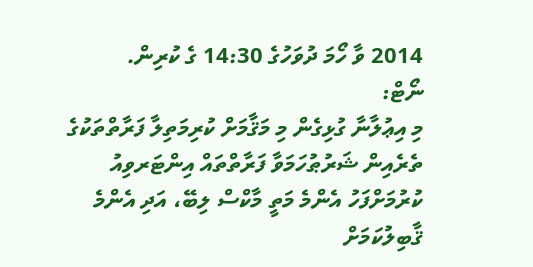2014 ވާ ހޯމަ ދުވަހުގެ 14:30 ގެ ކުރިން.
ނޯޓް:
މި އިޢުލާނާ ގުޅިގެން މި މަޤާމަށް ކުރިމަތިލާ ފަރާތްތަކުގެ ތެރެއިން ޝަރުޠުހަމަވާ ފަރާތްތައް އިންޓަރވިއު ކުރުމަށްފަހު އެންމެ މަތީ މާކްސް ލިބޭ، އަދި އެންމެ ޤާބިލުކަމަށް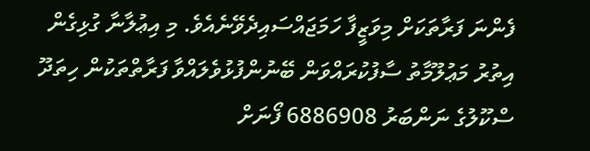ފެންނަ ފަރާތަކަށް މިވަޒީފާ ހަމަޖައްސައިދެވޭނެއެވެ. މި އިޢުލާނާ ގުޅިގެން އިތުރު މަޢުލޫމާތު ސާފުކުރައްވަން ބޭނުންފުޅުވެލައްވާ ފަރާތްތަކުން ހިތަދޫ ސްކޫލުގެ ނަންބަރު 6886908 ފޯނަށް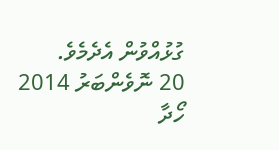ގުޅުއްވުން އެދެމެވެ.
20 ނޮވެންބަރު 2014
ހޯދާ